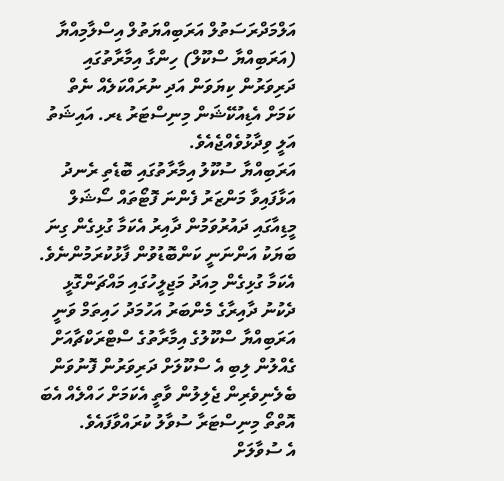އަލްމަދްރަސަތުލް އަރަބިއްޔަތުލް އިސްލާމިއްޔާ (އަރަބިއްޔާ ސްކޫލް) ހިންގާ އިމާރާތުގައި ދަރިވަރުން ކިޔަވަން އަދި ނުރައްކަލެއް ނެތް ކަމަށް އެޑިއުކޭޝަން މިނިސްޓަރު ޑރ. އައިޝަތު އަލީ ވިދާޅުވެއްޖެއެވެ.
އަރަބިއްޔާ ސުކޫލު އިމާރާތުގައި ބޮޑެތި ރެނދު އަޅާފައިވާ މަންޒަރު ފެންނަ ފޮޓޯތައް ސޯޝަލް މީޑިއާގައި ދައުރުވަމުން ދާއިރު އެކަމާ ގުޅިގެން ގިނަ ބަޔަކު އަންނަނީ ކަންބޮޑުވުން ފާޅުކުރަމުންނެވެ.
އެކަމާ ގުޅިގެން މިއަދު މަޖިލީހުގައި މައްޗަންގޮޅީ ދެކުނު ދާއިރާގެ މެންބަރު އަހުމަދު ހައިތަމް ވަނީ އަރަބިއްޔާ ސްކޫލުގެ އިމާރާތުގެ ސްޓްރަކްޗާއަށް ގެއްލުން ލިބި އެ ސްކޫލަށް ދަރިވަރުން ފޮނުވަން ބެލެނިވެރިން ޖެލިލުން ވާތީ އެކަމަށް ހައްލެއް އެބަ އޮތްތޯ މިނިސްޓަރާ ސުވާލު ކުރައްވާފައެވެ.
އެ ސުވާލަށް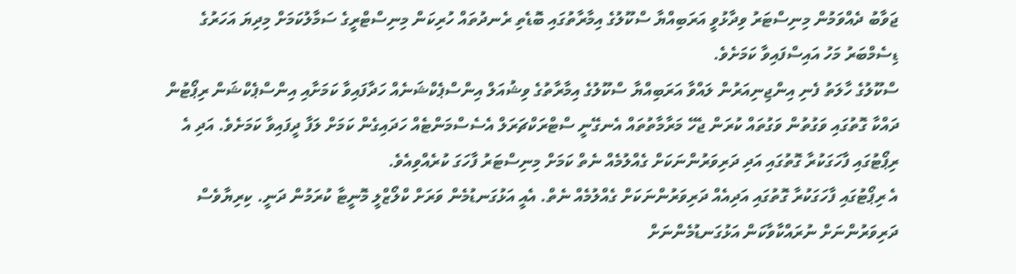ޖަވާބު ދެއްވަމުން މިނިސްޓަރު ވިދާޅުވީ އަރަބިއްޔާ ސްކޫލުގެ އިމާރާތުގައި ބޮޑެތި ރެނދުތައް ހުރިކަން މިނިސްޓްރީގެ ސަމާލުކަމަށް މިދިޔަ އަހަރުގެ ޑިސެމްބަރު މަހު އައިސްފައިވާ ކަމަށެވެ.
ސްކޫލުގެ ހާލަތު ފެނި އިންޖިނިއަރުން ލައްވާ އަރަބިއްޔާ ސްކޫލުގެ އިމާރާތުގެ ވިޝުއަލް އިންސްޕެކްޝަނެއް ހަދާފައިވާ ކަމަށާއި އިންސްޕެކްޝަން ރިޕޯޓުން ދައްކާ ގޮތުގައި ވަގުތުން ވަގުތައް ކުރަން ޖެހޭ މަރާމާތުތައް އެނގޭނީ ސްޓްރަކްޗަރަލް އެސެސްމަންޓެއް ހަދައިގެން ކަމަށް ލަފާ ދީފައިވާ ކަމަށެވެ. އަދި އެ ރިޕޯޓުގައި ފާހަގަކުރާ ގޮތުގައި އަދި ދަރިވަރުންނަކަށް ގެއްލުމެއް ނެތް ކަމަށް މިނިސްޓަރު ފާހަގަ ކުރެއްވިއެވެ.
އެ ރިޕޯޓުގައި ފާހަގަކުރާ ގޮތުގައި އަދިއެއް ދަރިވަރުންނަކަށް ގެއްލުމެއް ނެތް. އެއީ އަޅުގަނޑުމެން ވަރަށް ކްލޯޒްލީ މޮނީޓާ ކުރަމުން ދަނީ. ކިރިޔާވެސް ދަރިވަރުންނަށް ނުރައްކާވާކަން އަޅުގަނޑުމެންނަށް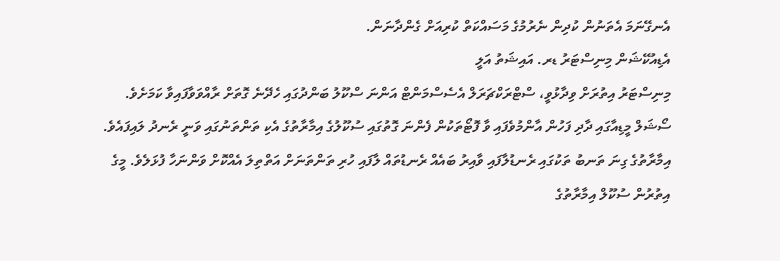އެނގޭނަމަ އެތަނުން ކުދިން ނެރުމުގެ މަސައްކަތް ކުރިއަށް ގެންދާނަން.
އެޑިއުކޭޝަން މިނިސްޓަރު ޑރ. އައިޝަތު އަލީ
މިނިސްޓަރު އިތުރަށް ވިދާޅުވީ، ސްޓްރަކްޗަރަލް އެސެސްމަންޓް އަންނަ ސްކޫލު ބަންދުގައި ހެދޭނެ ގޮތަށް ރާއްވަވާފައިވާ ކަމަށެވެ.
ސޯޝަލް މީޑިއާގައި ދާދި ފަހުން އާންމުވެފައި ވާ ފޮޓޯތަކުން ފެންނަ ގޮތުގައި ސުކޫލުގެ އިމާރާތުގެ އެކި ތަންތަނުގައި ވަނީ ރެނދު ލައިފައެވެ.
އިމާރާތުގެ ގިނަ ތަނބު ތަކުގައި ރެނޑުލާފައި ވާއިރު ބައެއް ރެނޑުތައް ލާފައި ހުރި ތަންތަނަށް އަތްތިލަ އެއްކޮށް ވަންނަހާ ފުޅަލެވެ. މީގެ އިތުރުން ސުކޫލް އިމާރާތުގެ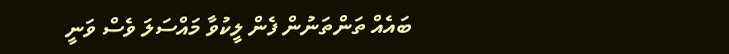ބައެއް ތަންތަނުން ފެން ލީކުވާ މައްސަލަ ވެސް ވަނީ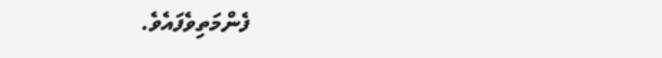ފެންމަތިވެފައެވެ.